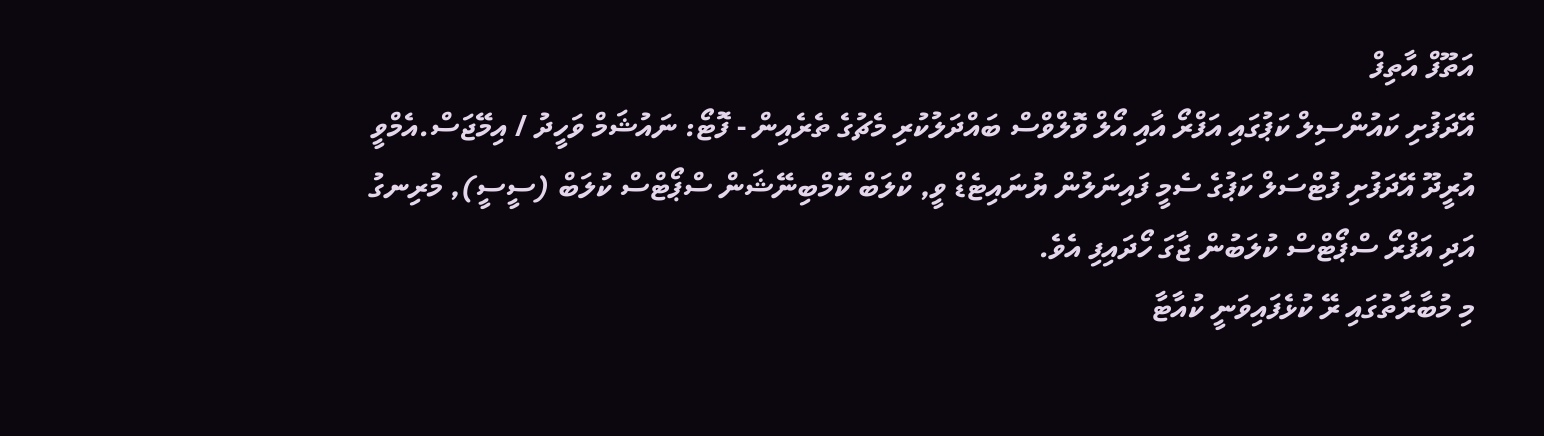އަތޫފް އާތިފް
އޭދަފުށި ކައުންސިލް ކަޕުގައި އަފްރޯ އާއި އޯލް ވޮލްވްސް ބައްދަލުކުރި މެޗުގެ ތެރެއިން - ފޮޓޯ: ނައުޝަމް ވަހީދު / އިމޭޖަސް.އެމްވީ
އުރީދޫ އޭދަފުށި ފުޓްސަލް ކަޕުގެ ސެމީ ފައިނަލުން ޔުނައިޓެޑް ވީ, ކްލަބް ކޮމްބިނޭޝަން ސްޕޯޓްސް ކުލަބް (ސީސީ), މުރިނގު އަދި އަފްރޯ ސްޕޯޓްސް ކުލަބުން ޖާގަ ހޯދައިފި އެވެ.
މި މުބާރާތުގައި ރޭ ކުޅެފައިވަނީ ކުއާޓާ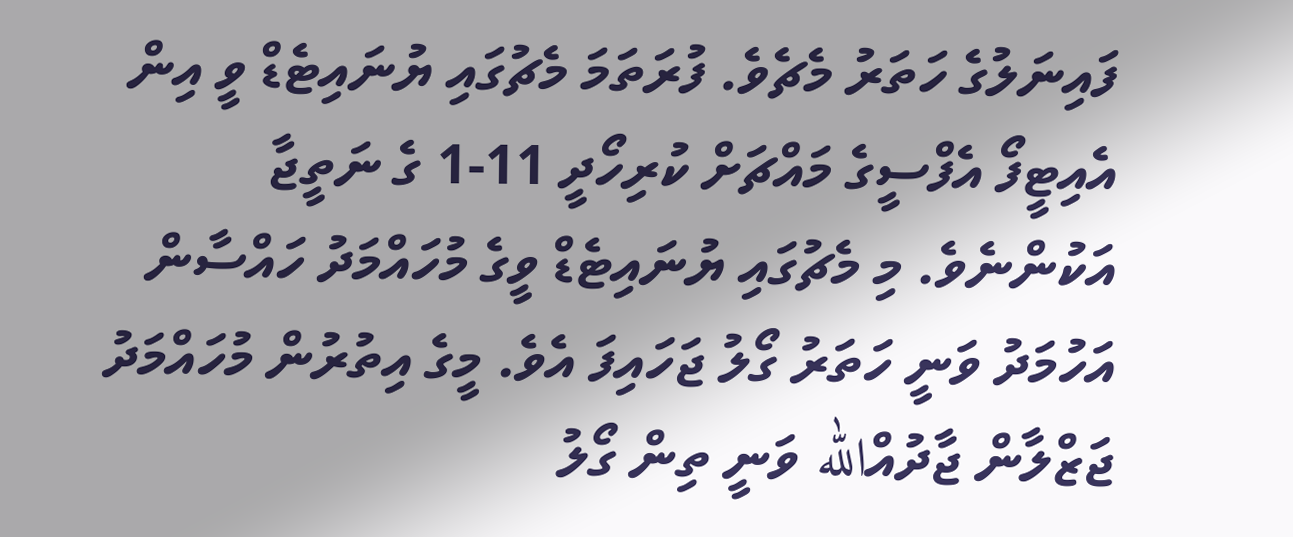ފައިނަލުގެ ހަތަރު މެޗެވެ. ފުރަތަމަ މެޗުގައި ޔުނައިޓެޑް ވީ އިން އެއިޓީފޯ އެފްސީގެ މައްޗަށް ކުރިހޯދީ 11-1 ގެ ނަތީޖާ އަކުންނެވެ. މި މެޗުގައި ޔުނައިޓެޑް ވީގެ މުހައްމަދު ހައްސާން އަހުމަދު ވަނީ ހަތަރު ގޯލު ޖަހައިފަ އެވެ. މީގެ އިތުރުން މުހައްމަދު ޖަޒްލާން ޖާދުއްالله ވަނީ ތިން ގޯލު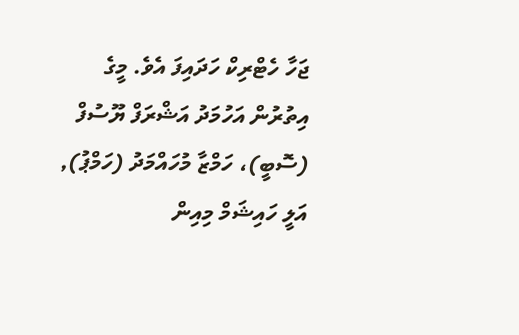ޖަހާ ހެޓްރިކް ހަދައިފަ އެވެ. މީގެ އިތުރުން އަހުމަދު އަޝްރަފް ޔޫސުފް (ސޮބީ)، ހަމްޒާ މުހައްމަދު (ހަމްޕު), އަލީ ހައިޝަމް މިއިން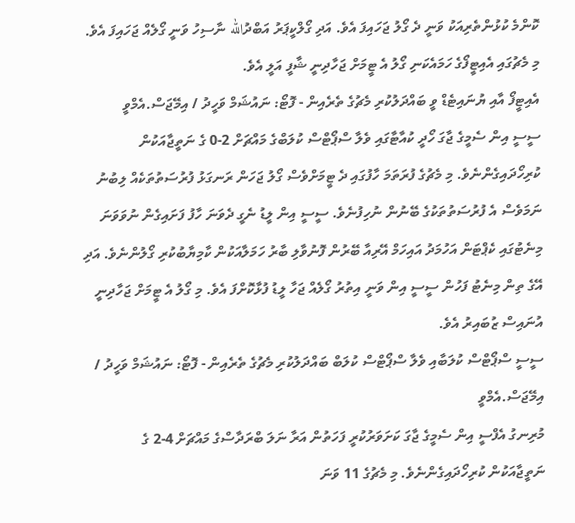ކޮންމެ ކުޅުންތެރިއަކު ވަނީ ދެ ގޯލު ޖަހައިފަ އެވެ. އަދި ގޯލްކީޕަރު އަބްދުالله ނާސިހު ވަނީ ގޯލެއް ޖަހައިފަ އެވެ. މި މެޗުގައި އެއިޓީފޯގެ ހަމައެކަނި ގޯލު އެ ޓީމަށް ޖަހާދިނީ ޝާފީ އަލީ އެވެ.
އެއިޓީފޯ އާއި ޔުނައިޓެޑް ވީ ބައްދަލުކުރި މެޗުގެ ތެރެއިން - ފޮޓޯ: ނައުޝަމް ވަހީދު / އިމޭޖަސް.އެމްވީ
ސީސީ އިން ސެމީގެ ޖާގަ ހޯދީ ކުއާޓާގައި ވެލާ ސްޕޯޓްސް ކުލަބްގެ މައްޗަށް 2-0 ގެ ނަތީޖާއަކުން ކުރިހޯދައިގެންނެވެ. މި މެޗުގެ ފުރަތަމަ ހާފުގައި ދެ ޓީމަށްވެސް ގޯލު ޖަހަން ރަނގަޅު ފުރުސަތުތަކެއް ލިބުނު ނަމަވެސް އެ ފުރުސަތުތަކުގެ ބޭނުން ނުހިފުނެވެ. ސީސީ އިން ލީޑު ނެގީ ދެވަނަ ހާފު ފަށައިގެން ނުވަވަނަ މިނެޓުގައި ކެޕްޓަން އަހުމަދު އައިހަމް އޭރިއާ ބޭރުން ފޮނުވާލި ބާރު ހަމަލާއަކުން ކާމިޔާބުކުރި ގޯލުންނެވެ. އަދި އޭގެ ތިން މިނެޓު ފަހުން ސީސީ އިން ވަނީ އިތުރު ގޯލެއް ޖަހާ ލީޑު ފުޅާކޮށްފަ އެވެ. މި ގޯލު އެ ޓީމަށް ޖަހާދިނީ އުނައިސް ޒުބައިރު އެވެ.
ސީސީ ސްޕޯޓްސް ކުލަބާއި ވެލާ ސްޕޯޓްސް ކުލަބް ބައްދަލުކުރި މެޗުގެ ތެރެއިން - ފޮޓޯ: ނައުޝަމް ވަހީދު / އިމޭޖަސް.އެމްވީ
މުރިނގު އެފްސީ އިން ސެމީގެ ޖާގަ ކަށަވަރުކުރީ ފަހަތުން އަރާ ނަލަ ބްރަދާސްގެ މައްޗަށް 4-2 ގެ ނަތީޖާއަކުން ކުރިހޯދައިގެންނެވެ. މި މެޗުގެ 11 ވަނަ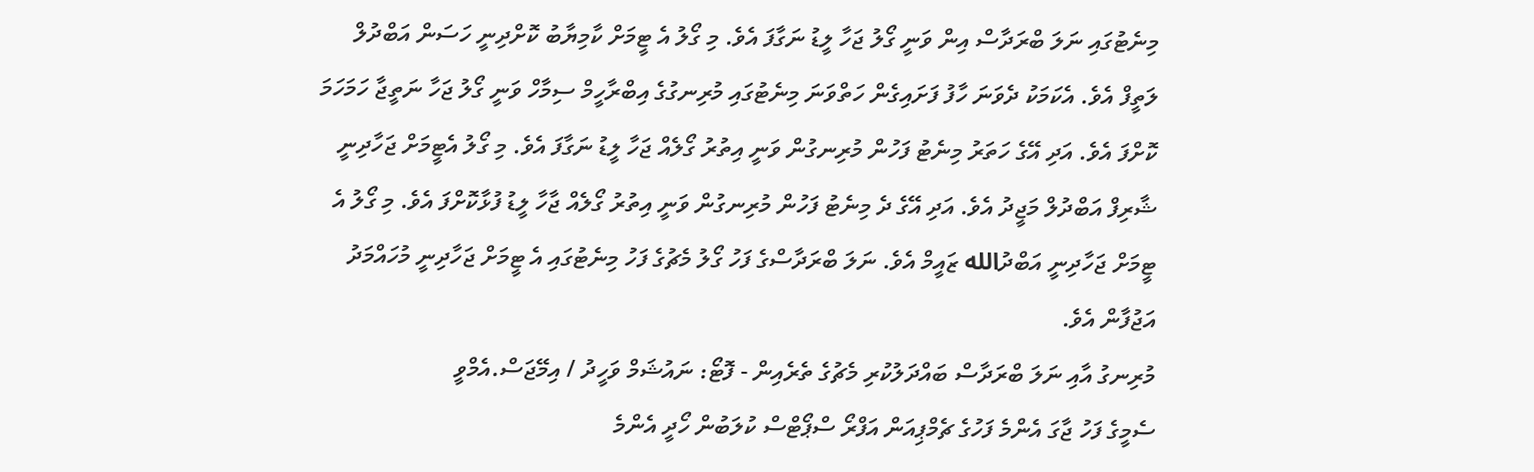މިނެޓުގައި ނަލަ ބްރަދާސް އިން ވަނީ ގޯލު ޖަހާ ލީޑު ނަގާފަ އެވެ. މި ގޯލު އެ ޓީމަށް ކާމިޔާބު ކޮށްދިނީ ހަސަން އަބްދުލް ލަތީފް އެވެ. އެކަމަކު ދެވަނަ ހާފު ފަށައިގެން ހަތްވަނަ މިނެޓުގައި މުރިނގުގެ އިބްރާހީމް ސިމާހް ވަނީ ގޯލު ޖަހާ ނަތީޖާ ހަމަހަމަ ކޮށްފަ އެވެ. އަދި އޭގެ ހަތަރު މިނެޓު ފަހުން މުރިނގުން ވަނީ އިތުރު ގޯލެއް ޖަހާ ލީޑު ނަގާފަ އެވެ. މި ގޯލު އެޓީމަށް ޖަހާދިނީ ޝާރިފް އަބްދުލް މަޖީދު އެވެ. އަދި އޭގެ ދެ މިނެޓު ފަހުން މުރިނގުން ވަނީ އިތުރު ގޯލެއް ޖާހާ ލީޑު ފުޅާކޮށްފަ އެވެ. މި ގޯލު އެ ޓީމަށް ޖަހާދިނީ އަބްދުالله ޒައީމް އެވެ. ނަލަ ބްރަދާސްގެ ފަހު ގޯލު މެޗުގެ ފަހު މިނެޓުގައި އެ ޓީމަށް ޖަހާދިނީ މުހައްމަދު އަޖުފާން އެވެ.
މުރިނގު އާއި ނަލަ ބްރަދާސް ބައްދަލުކުރި މެޗުގެ ތެރެއިން - ފޮޓޯ: ނައުޝަމް ވަހީދު / އިމޭޖަސް.އެމްވީ
ސެމީގެ ފަހު ޖާގަ އެންމެ ފަހުގެ ޗެމްޕިއަން އަފްރޯ ސްޕޯޓްސް ކުލަބުން ހޯދީ އެންމެ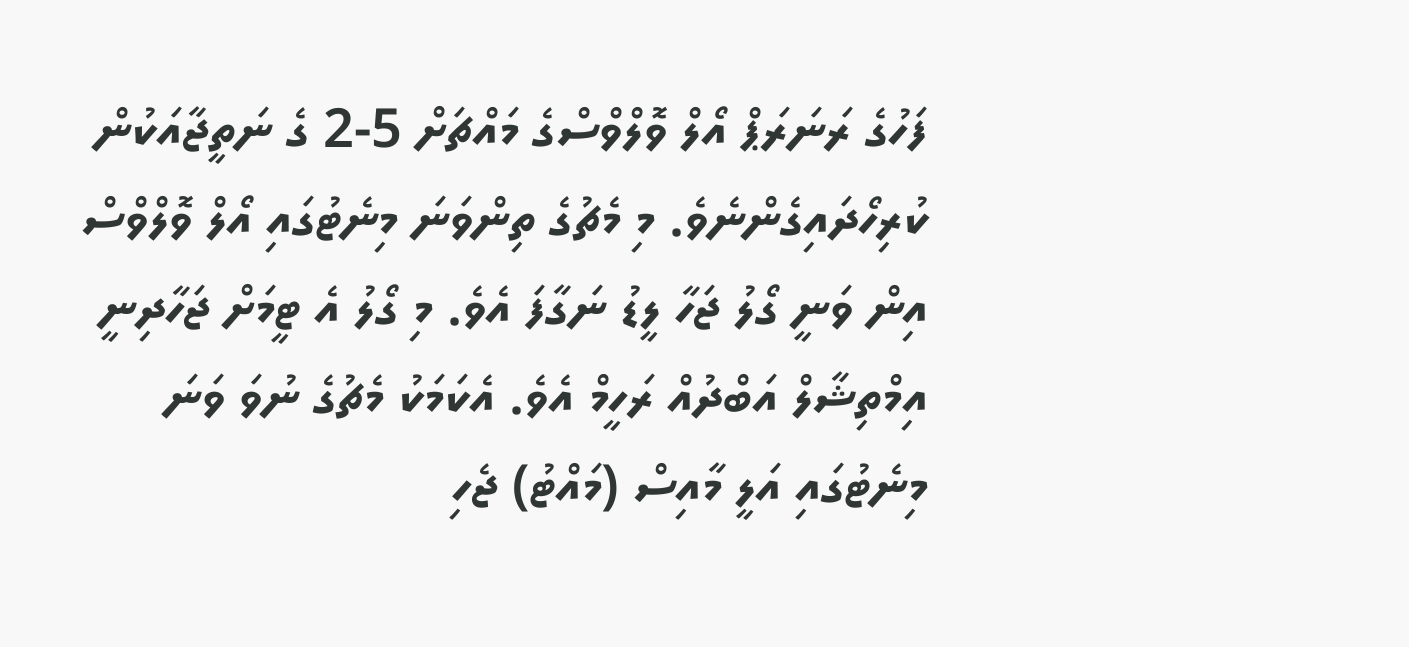ފަހުގެ ރަނަރަޕް އޯލް ވޮލްވްސްގެ މައްޗަށް 5-2 ގެ ނަތީޖާއަކުން ކުރިހޯދައިގެންނެވެ. މި މެޗުގެ ތިންވަނަ މިނެޓުގައި އޯލް ވޮލްވްސް އިން ވަނީ ގޯލު ޖަހާ ލީޑު ނަގާފަ އެވެ. މި ގޯލު އެ ޓީމަށް ޖަހާދިނީ އިމްތިޝާލް އަބްދުއް ރަހީމް އެވެ. އެކަމަކު މެޗުގެ ނުވަ ވަނަ މިނެޓުގައި އަލީ މާއިސް (މައްޓު) ޖެހި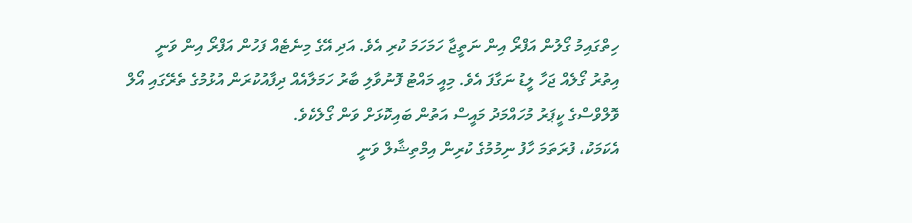ހިތްގައިމު ގޯލުން އަފްރޯ އިން ނަތީޖާ ހަމަހަމަ ކުރި އެވެ. އަދި އޭގެ މިނެޓެއް ފަހުން އަފްރޯ އިން ވަނީ އިތުރު ގޯލެއް ޖަހާ ލީޑު ނަގާފަ އެވެ. މިއީ މައްޓު ފޮނުވާލި ބާރު ހަމަލާއެއް ދިފާއުކުރަން އުޅުމުގެ ތެރޭގައި އޯލް ވޮލްވްސްގެ ކީޕަރު މުހައްމަދު މައީސް އަތުން ބައިކޮޅަށް ވަން ގޯލެކެވެ.
އެކަމަކު، ފުރަތަމަ ހާފު ނިމުމުގެ ކުރިން އިމްތިޝާލް ވަނީ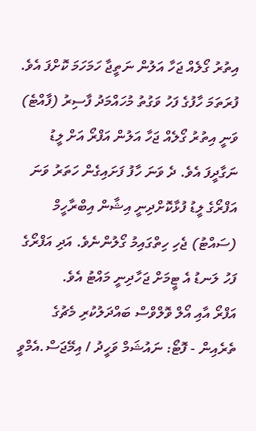އިތުރު ގޯލެއް ޖަހާ އަލުން ނަތީޖާ ހަމަހަމަ ކޮށްފަ އެވެ. ފުރަތަމަ ހާފުގެ ފަހު ވަގުތު މުހައްމަދު ފާސިރު (ފާއްޓެ) ވަނީ އިތުރު ގޯލެއް ޖަހާ އަލުން އަފްރޯ އަށް ލީޑު ނަގާދީފަ އެވެ. ދެ ވަނަ ހާފު ފަށައިގެން ހަތަރު ވަނަ އަފްރޯގެ ލީޑު ފުޅާކޮށްދިނީ އިޝާން އިބްރާހީމް (ސައްޓު) ޖެހި ހިތްގައިމު ގޯލުންނެވެ. އަދި އަފްރޯގެ ފަހު ލަނޑު އެ ޓީމަށް ޖަހާދިނީ މައްޓު އެވެ.
އަފްރޯ އާއި އޯލް ވޮލްވްސް ބައްދަލުކުރި މެޗުގެ ތެރެއިން - ފޮޓޯ: ނައުޝަމް ވަހީދު / އިމޭޖަސް.އެމްވީ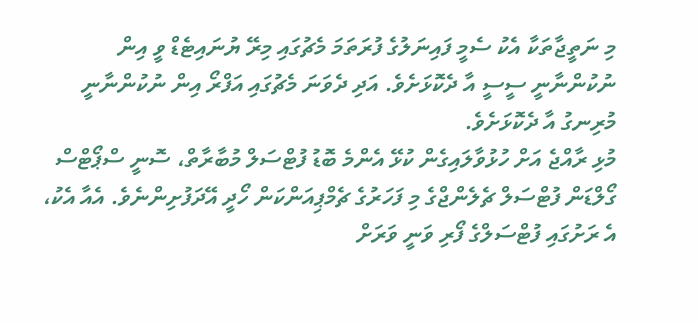މި ނަތީޖާތަކާ އެކު ސެމީ ފައިނަލުގެ ފުރަތަމަ މެޗުގައި މިރޭ ޔުނައިޓެޑް ވީ އިން ނުކުންނާނީ ސީސީ އާ ދެކޮޅަށެވެ. އަދި ދެވަނަ މެޗުގައި އަފްރޯ އިން ނުކުންނާނީ މުރިނގު އާ ދެކޮޅަށެވެ.
މުޅި ރާއްޖެ އަށް ހުޅުވާލައިގެން ކުޅޭ އެންމެ ބޮޑު ފުޓްސަލް މުބާރާތް، ސޮނީ ސްޕޯޓްސް ގޯލްޑަން ފުޓްސަލް ޗެލެންޖްގެ މި ފަހަރުގެ ޗެމްޕިއަންކަން ހޯދީ އޭދަފުށިންނެވެ. އެއާ އެކު، އެ ރަށުގައި ފުޓްސަލްގެ ފޯރި ވަނީ ވަރަށް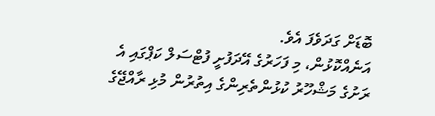ބޮޑަށް ގަދަވެފަ އެވެ.
އަނެއްކޮޅުން، މި ފަހަރުގެ އޭދަފުށީ ފުޓްސަލް ކަޕްގައި އެ ރަށުގެ މަޝްހޫރު ކުޅުންތެރިންގެ އިތުރުން މުޅި ރާއްޖޭގެ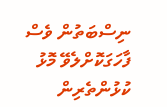ނިސްބަތުން ވެސް ފާހަގަކޮށްލެވޭ މޮޅު ކުޅުންތެރިން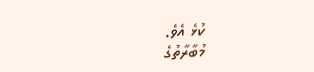ކުޅެ އެވެ.
މުބާރާތުގެ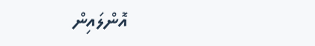އޮންލައިން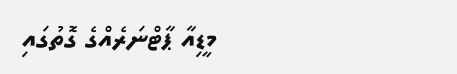މީޑިއާ ޕާޓްނަރެއްގެ ގޮތުގައި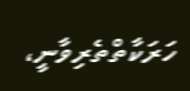ހަރަކާތްތެރިވާނީ،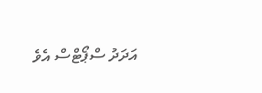އަދަދު ސްޕޯޓްސް އެވެ